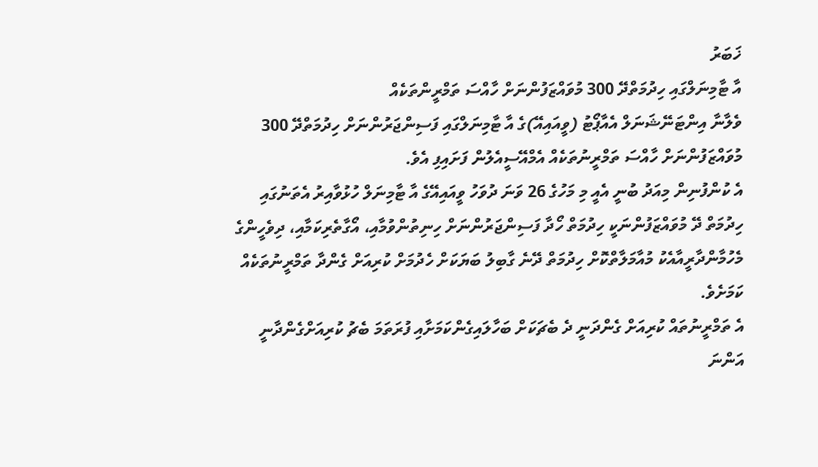ޚަބަރު
އާ ޓާމިނަލްގައި ހިދުމަތްދޭ 300 މުވައްޒަފުންނަށް ހާއްސަ ތަމްރީންތަކެއް
ވެލާނާ އިންޓަނޭޝަނަލް އެއާޕޯޓު (ވީއައިއޭ)ގެ އާ ޓާމިނަލްގައި ފަސިންޖަރުންނަށް ހިދުމަތްދޭ 300 މުވައްޒަފުންނަށް ހާއްސަ ތަމްރީނުތަކެއް އެމްއޭސީއެލުން ފަށައިފި އެވެ.
އެ ކުންފުނިން މިއަދު ބުނީ އެއީ މި މަހުގެ 26 ވަނަ ދުވަހު ވީއައިއޭގެ އާ ޓާމިނަލް ހުޅުވާއިރު އެތަނުގައި ހިދުމަތް ދޭ މުވައްޒަފުންނަކީ ހިދުމަތް ހޯދާ ފަސިންޖަރުންނަށް ހިނިތުންވުމާއި، އޯގާތެރިކަމާއި، ދިވެހީންގެ މެހުމާންދާރީއާއެކު މުއާމަލާތްކޮށް ހިދުމަތް ދޭނެ ގާބިލު ބަޔަކަށް ހެދުމަށް ކުރިއަށް ގެންދާ ތަމްރީނުތަކެއް ކަމަށެވެ.
އެ ތަމްރީނުތައް ކުރިއަށް ގެންދަނީ ދެ ބެޗަކަށް ބަހާލައިގެންކަމަށާއި ފުރަތަމަ ބެޗު ކުރިއަށްގެންދާނީ އަންނަ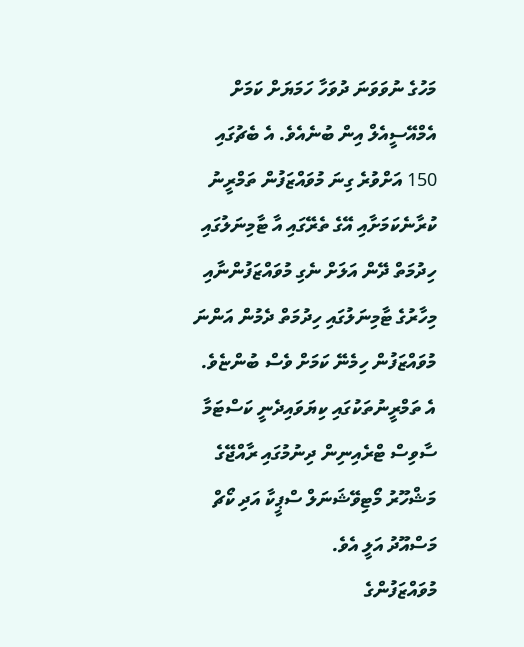މަހުގެ ނުވަވަނަ ދުވަހާ ހަމަޔަށް ކަމަށް އެމްއޭސީއެލް އިން ބުނެއެވެ. އެ ބެޗުގައި 150 އަށްވުރެ ގިނަ މުވައްޒަފުން ތަމްރީނު ކުރާނެކަމަށާއި އޭގެ ތެރޭގައި އާ ޓާމިނަލުގައި ހިދުމަތް ދޭން އަލަށް ނެގި މުވައްޒަފުންނާއި މިހާރުގެ ޓާމިނަލުގައި ހިދުމަތް ދެމުން އަންނަ މުވައްޒަފުން ހިމެނޭ ކަމަށް ވެސް ބުންޏެވެ.
އެ ތަމްރީނުތަކުގައި ކިޔަވައިދެނީ ކަސްޓަމާ ސާވިސް ޓްރެއިނިން ދިނުމުގައި ރާއްޖޭގެ މަޝްހޫރު މޯޓިވޭޝަނަލް ސްޕީކާ އަދި ކޯޗް މަސްއޫދު އަލީ އެވެ.
މުވައްޒަފުންގެ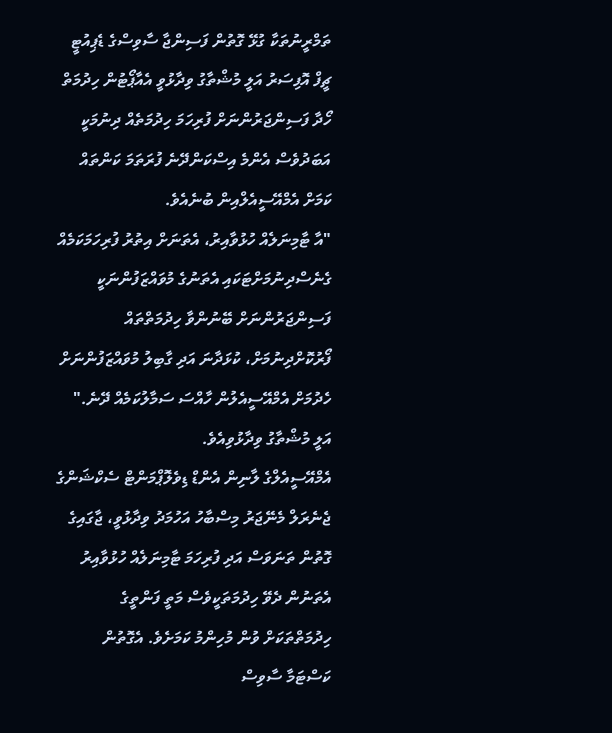ތަމްރީނުތަކާ ގުޅޭ ގޮތުން ފަސިންޖާ ސާވިސްގެ ޑެޕިއުޓީ ޗީފް އޮފިސަރު އަލީ މުޝްތާގު ވިދާޅުވީ އެއާޕޯޓުން ހިދުމަތް ހޯދާ ފަސިންޖަރުންނަށް ފުރިހަމަ ހިދުމަތެއް ދިނުމަކީ އަބަދުވެސް އެންމެ އިސްކަންދޭނެ ފުރަތަމަ ކަންތައް ކަމަށް އެމްއޭސީއެލްއިން ބުނެއެވެ.
"އާ ޓާމިނަލެއް ހުޅުވާއިރު، އެތަނަށް އިތުރު ފުރިހަމަކަމެއް ގެނެސްދިނުމަށްޓަކައި އެތަނުގެ މުވައްޒަފުންނަކީ ފަސިންޖަރުންނަށް ބޭނުންވާ ހިދުމަތްތައް ފޯރުކޮށްދިނުމަށް، ކުޅަދާނަ އަދި ގާބިލު މުވައްޒަފުންނަށް ހެދުމަށް އެމްއޭސީއެލުން ހާއްސަ ސަމާލުކަމެއް ދޭނެ." އަލީ މުޝްތާގު ވިދާޅުވިއެވެ.
އެމްއޭސީއެލްގެ ލާނިން އެންޑް ޑިވެލޮޕްމަންޓް ސެކްޝަންގެ ޖެނެރަލް މެނޭޖަރު މިސްބާހު އަހުމަދު ވިދާޅުވީ، ޖާގައިގެ ގޮތުން ތަނަވަސް އަދި ފުރިހަމަ ޓާމިނަލެއް ހުޅުވާއިރު އެތަނުން ދެވޭ ހިދުމަތަކީވެސް މަތީ ފަންތީގެ ހިދުމަތްތަކަށް ވުން މުހިންމު ކަމަށެވެ. އެގޮތުން ކަސްޓަމާ ސާވިސް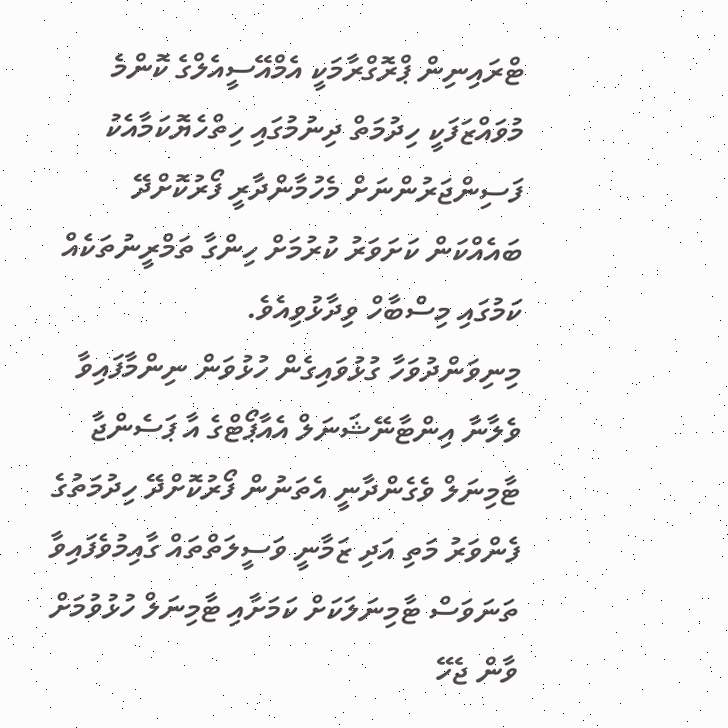ޓްރައިނިން ޕްރޮގްރާމަކީ އެމްއޭސީއެލްގެ ކޮންމެ މުވައްޒަފަކީ ހިދުމަތް ދިނުމުގައި ހިތްހެޔޮކަމާއެކު ފަސިންޖަރުންނަށް މެހުމާންދާރީ ފޯރުކޮށްދޭ ބައެއްކަން ކަށަވަރު ކުރުމަށް ހިންގާ ތަމްރީނުތަކެއް ކަމުގައި މިސްބާހް ވިދާޅުވިއެވެ.
މިނިވަންދުވަހާ ގުޅުވައިގެން ހުޅުވަން ނިންމާފައިވާ ވެލާނާ އިންޓާނޭޝަނަލް އެއާޕޯޓްގެ އާ ޕަސެންޖާ ޓާމިނަލް ވެގެންދާނީ އެތަނުން ފޯރުކޮށްދޭ ހިދުމަތުގެ ފެންވަރު މަތި އަދި ޒަމާނީ ވަސީލަތްތައް ގާއިމުވެފައިވާ ތަނަވަސް ޓާމިނަލަކަށް ކަމަށާއި ޓާމިނަލް ހުޅުވުމަށް ވާން ޖެހޭ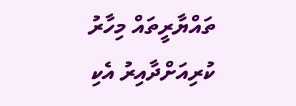ތައްޔާރީތައް މިހާރު ކުރިއަށްދާއިރު އެކި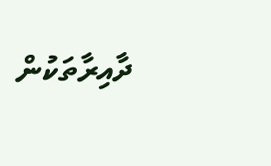ދާއިރާތަކުން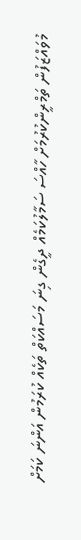މުވައްޒަފުން ތަމްރީންކުރުމަށް ހާއްސަ ސަމާލުކަމެއް ދީގެން ގިނަ މަސައްކަތް ތަކެއް ކުރަމުން އަންނަ ކަމަށް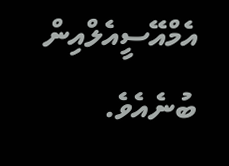އެމްއޭސީއެލްއިން ބުނެއެވެ.